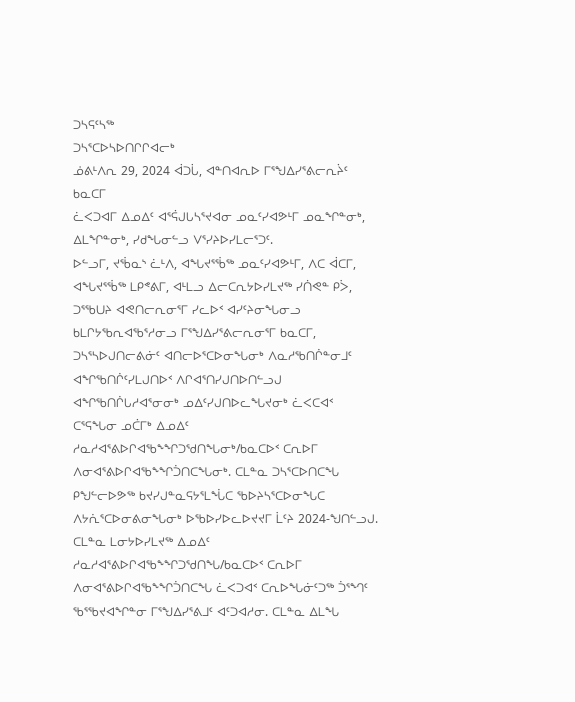ᑐᓴᕋᑦᓴᖅ
ᑐᓴᕐᑕᐅᓴᐅᑎᒋᒋᐊᓕᒃ
ᓅᕕᒻᐱᕆ 29, 2024 ᐋᑐᒑ, ᐊᓐᑎᐊᕆᐅ ᒥᕐᖑᐃᓯᕐᕕᓕᕆᔩᑦ ᑲᓇᑕᒥ
ᓛᐸᑐᐊᒥ ᐃᓄᐃᑦ ᐊᕐᕌᒍᒐᓴᕐᔪᐊᓂ ᓄᓇᑦᓯᐊᕗᒻᒥ ᓄᓇᖏᓐᓂᒃ, ᐃᒪᖏᓐᓂᒃ, ᓯᑯᖓᓂᓪᓗ ᐯᕐᓯᔨᐅᓯᒪᓕᕐᑐᑦ.
ᐅᓪᓗᒥ, ᔪᖄᓇᔅ ᓛᒻᐱ, ᐊᖓᔪᕐᖄᖅ ᓄᓇᑦᓯᐊᕗᒻᒥ, ᐱᑕ ᐋᑕᒥ, ᐊᖓᔪᕐᖄᖅ ᒪᑭᕝᕕᒥ, ᐊᒻᒪᓗ ᐃᓕᑕᕆᔭᐅᓯᒪᔪᖅ ᓯᑏᕙᓐ ᑭᐴ, ᑐᕐᖃᑌᔨ ᐊᕙᑎᓕᕆᓂᕐᒥ ᓯᓚᐅᑉ ᐊᓯᑦᔨᓂᖓᓂᓗ ᑲᒪᒋᔭᖃᕆᐊᖃᕐᓱᓂᓗ ᒥᕐᖑᐃᓯᕐᕕᓕᕆᓂᕐᒥ ᑲᓇᑕᒥ, ᑐᓴᕐᓴᐅᒍᑎᓕᕕᓃᑦ ᐊᑎᓕᐅᕐᑕᐅᓂᖓᓂᒃ ᐱᓇᓱᖃᑎᒌᓐᓂᒧᑦ ᐊᖏᖃᑎᒌᑦᓯᒪᒍᑎᐅᑉ ᐱᒋᐊᕐᑎᓯᒍᑎᐅᑎᓪᓗᒍ ᐊᖏᖃᑎᒌᒐᓱᐊᕐᓂᓂᒃ ᓄᐃᑦᓯᒍᑎᐅᓚᖓᔪᓂᒃ ᓛᐸᑕᐊᑉ ᑕᕐᕋᖓᓂ ᓄᑖᒥᒃ ᐃᓄᐃᑦ ᓱᓇᓱᐊᕐᕕᐅᒋᐊᖃᖕᖏᑐᖁᑎᖓᓂᒃ/ᑲᓇᑕᐅᑉ ᑕᕆᐅᒥ ᐱᓂᐊᕐᕕᐅᒋᐊᖃᖕᖏᑑᑎᑕᖓᓂᒃ. ᑕᒪᓐᓇ ᑐᓴᕐᑕᐅᑎᑕᖓ ᑭᖑᓪᓕᐅᕗᖅ ᑲᔪᓯᒍᓐᓇᕋᔭᕐᒪᖔᑕ ᖃᐅᔨᓴᕐᑕᐅᓂᖓᑕ ᐱᔭᕇᕐᑕᐅᓂᕕᓂᖓᓂᒃ ᐅᖃᐅᓯᐅᓚᐅᔪᔪᒥ ᒫᑦᔨ 2024-ᖑᑎᓪᓗᒍ.
ᑕᒪᓐᓇ ᒪᓂᔭᐅᓯᒪᔪᖅ ᐃᓄᐃᑦ ᓱᓇᓱᐊᕐᕕᐅᒋᐊᖃᖕᖏᑐᖁᑎᖓ/ᑲᓇᑕᐅᑉ ᑕᕆᐅᒥ ᐱᓂᐊᕐᕕᐅᒋᐊᖃᖕᖏᑑᑎᑕᖓ ᓛᐸᑐᐊᑉ ᑕᕆᐅᖓᓃᑦᑐᖅ ᑑᕐᙰᑦ ᖃᕐᖃᔪᐊᖏᓐᓂ ᒥᕐᖑᐃᓯᕐᕕᒧᑦ ᐊᑦᑐᐊᓱᓂ. ᑕᒪᓐᓇ ᐃᒪᖓ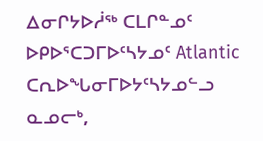ᐃᓂᒋᔭᐅᓲᖅ ᑕᒪᒋᓐᓄᑦ ᐅᑭᐅᕐᑕᑐᒥᐅᑦᓴᔭᓄᑦ Atlantic ᑕᕆᐅᖓᓂᒥᐅᔭᑦᓴᔭᓄᓪᓗ ᓇᓄᓕᒃ,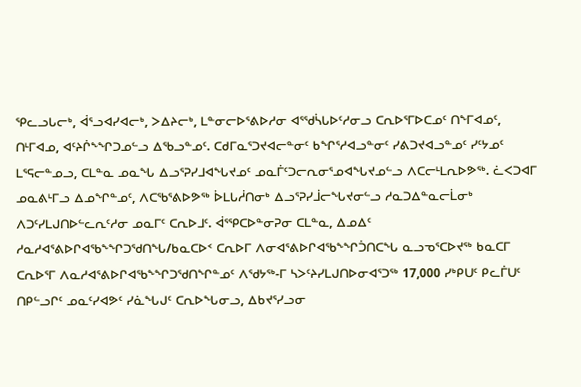ᕿᓚᓗᒐᓕᒃ, ᐋᕐᓗᐊᓯᐊᓕᒃ, ᐳᐃᔨᓕᒃ, ᒪᓐᓂᓕᐅᕐᕕᐅᓱᓂ ᐊᕐᖁᓵᒐᐅᑦᓱᓂᓗ ᑕᕆᐅᕐᒥᐅᑕᓄᑦ ᑎᖕᒥᐊᓄᑦ, ᑎᒻᒥᐊᓄ, ᐊᑦᔨᒌᖕᖏᑐᓄᓪᓗ ᐃᖃᓗᓐᓄᑦ. ᑕᑯᒥᓇᕐᑐᔪᐊᓕᓐᓂᑦ ᑲᖏᕐᓱᐊᓗᓐᓂᑦ ᓯᕕᑐᔪᐊᓗᓐᓄᑦ ᓯᑦᔭᓄᑦ ᒪᕐᕋᓕᓐᓄᓗ, ᑕᒪᓐᓇ ᓄᓇᖓ ᐃᓗᕐᕈᓯᒧᐊᖓᔪᓄᑦ ᓄᓇᒦᑦᑐᓕᕆᓂᕐᓄᐊᖓᔪᓄᓪᓗ ᐱᑕᓕᒻᒪᕆᐅᕗᖅ. ᓛᐸᑐᐊᒥ ᓄᓇᕕᒻᒥᓗ ᐃᓄᖏᓐᓄᑦ, ᐱᑕᖃᕐᕕᐅᕗᖅ ᐆᒪᒐᓲᑎᓂᒃ ᐃᓗᕐᕈᓯᒨᓕᖓᔪᓂᓪᓗ ᓱᓇᑐᐃᓐᓇᓕᒫᓂᒃ ᐱᑐᑦᓯᒪᒍᑎᐅᓪᓚᕆᑦᓱᓂ ᓄᓇᒥᑦ ᑕᕆᐅᒧᑦ. ᐋᕐᕿᑕᐅᓐᓂᕈᓂ ᑕᒪᓐᓇ, ᐃᓄᐃᑦ ᓱᓇᓱᐊᕐᕕᐅᒋᐊᖃᖕᖏᑐᖁᑎᖓ/ᑲᓇᑕᐅᑉ ᑕᕆᐅᒥ ᐱᓂᐊᕐᕕᐅᒋᐊᖃᖕᖏᑑᑎᑕᖓ ᓇᓗᓀᕐᑕᐅᔪᖅ ᑲᓇᑕᒥ ᑕᕆᐅᕐᒥ ᐱᓇᓱᐊᕐᕕᐅᒋᐊᖃᖕᖏᑐᖁᑎᖏᓐᓄᑦ ᐱᖁᔭᖅ-ᒥ ᓴᐳᑦᔨᓯᒪᒍᑎᐅᓂᐊᕐᑐᖅ 17,000 ᓯᒃᑭᑌᑦ ᑭᓚᒦᑌᑦ ᑎᑭᓪᓗᒋᑦ ᓄᓇᑦᓯᐊᕗᑦ ᓯᓈᖓᒍᑦ ᑕᕆᐅᖓᓂᓗ, ᐃᑲᔪᕐᓯᓗᓂ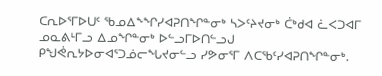ᑕᕆᐅᕐᒥᐅᑌᑦ ᖃᓄᐃᖕᖏᓯᐊᕈᑎᖏᓐᓂᒃ ᓴᐳᑦᔨᔪᓂᒃ ᑖᒃᑯᐊ ᓛᐸᑐᐊᒥ ᓄᓇᕕᒻᒥᓗ ᐃᓄᖏᓐᓂᒃ ᐅᓪᓗᒥᐅᑎᓪᓗᒍ ᑭᖑᕚᕆᔭᐅᓂᐊᕐᑐᓅᓕᖓᔪᓂᓪᓗ ᓯᕗᓂᕐᒥ ᐱᑕᖃᑦᓯᐊᕈᑎᖏᓐᓂᒃ.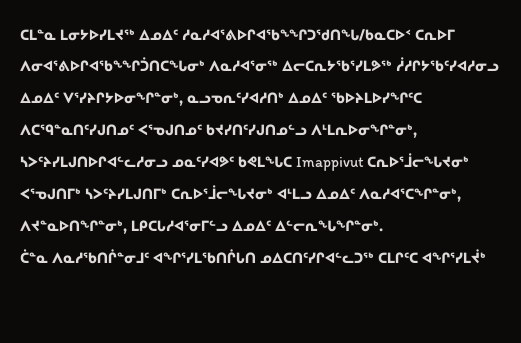ᑕᒪᓐᓇ ᒪᓂᔭᐅᓯᒪᔪᖅ ᐃᓄᐃᑦ ᓱᓇᓱᐊᕐᕕᐅᒋᐊᖃᖕᖏᑐᖁᑎᖓ/ᑲᓇᑕᐅᑉ ᑕᕆᐅᒥ ᐱᓂᐊᕐᕕᐅᒋᐊᖃᖕᖏᑑᑎᑕᖓᓂᒃ ᐱᓇᓱᐊᕐᓂᖅ ᐃᓕᑕᕆᔭᖃᕐᓯᒪᕗᖅ ᓲᓱᒋᔭᖃᑦᓯᐊᓱᓂᓗ ᐃᓄᐃᑦ ᐯᕐᓯᔨᒋᔭᐅᓂᖏᓐᓂᒃ, ᓇᓗᓀᕆᑦᓯᐊᓱᑎᒃ ᐃᓄᐃᑦ ᖃᐅᔨᒪᐅᓯᖏᑦᑕ ᐱᑕᙯᓐᓇᑎᑦᓯᒍᑎᓄᑦ ᐸᕐᓀᒍᑎᓄᑦ ᑲᔪᓯᑎᑦᓯᒍᑎᓄᓪᓗ ᐱᒻᒪᕆᐅᓂᖏᓐᓂᒃ, ᓴᐳᑦᔨᓯᒪᒍᑎᐅᒋᐊᓪᓚᓱᓂᓗ ᓄᓇᑦᓯᐊᕗᑦ ᑲᕙᒪᖓᑕ Imappivut ᑕᕆᐅᕐᒨᓕᖓᔪᓂᒃ ᐸᕐᓀᒍᑎᒥᒃ ᓴᐳᑦᔨᓯᒪᒍᑎᒥᒃ ᑕᕆᐅᕐᒨᓕᖓᔪᓂᒃ ᐊᒻᒪᓗ ᐃᓄᐃᑦ ᐱᓇᓱᐊᕐᑕᖏᓐᓂᒃ, ᐱᔪᓐᓇᐅᑎᖏᓐᓂᒃ, ᒪᑭᑕᒐᓱᐊᕐᓂᒥᓪᓗ ᐃᓄᐃᑦ ᐃᓪᓕᕆᖓᖏᓐᓂᒃ.
ᑖᓐᓇ ᐱᓇᓱᖃᑎᒌᓐᓂᒧᑦ ᐊᖏᕐᓯᒪᖃᑎᒌᒐᑎ ᓄᐃᑕᑎᑦᓯᒋᐊᓪᓚᑐᖅ ᑕᒪᒋᑦᑕ ᐊᖏᕐᓯᒪᔫᒃ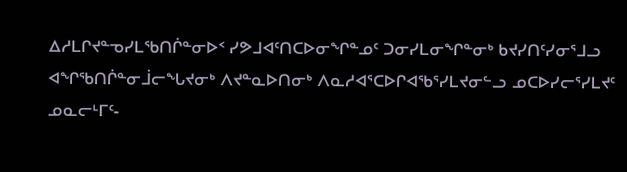ᐃᓱᒪᒋᔪᓐᓀᓯᒪᖃᑎᒌᓐᓂᐅᑉ ᓯᕗᒧᐊᑦᑎᑕᐅᓂᖏᓐᓄᑦ ᑐᓂᓯᒪᓂᖏᓐᓂᒃ ᑲᔪᓯᑎᑦᓯᓂᕐᒧᓗ ᐊᖏᖃᑎᒌᓐᓂᒨᓕᖓᔪᓂᒃ ᐱᔪᓐᓇᐅᑎᓂᒃ ᐱᓇᓱᐊᕐᑕᐅᒋᐊᖃᕐᓯᒪᔪᓂᓪᓗ ᓄᑕᐅᓯᓕᕐᓯᒪᔪᑦ ᓄᓇᓕᒻᒥᑦ-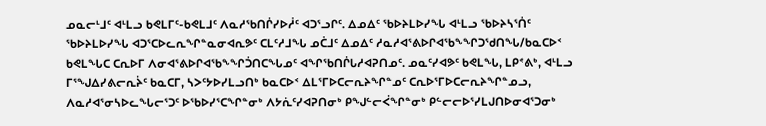ᓄᓇᓕᒻᒧᑦ ᐊᒻᒪᓗ ᑲᕙᒪᒥᑦ-ᑲᕙᒪᒧᑦ ᐱᓇᓱᖃᑎᒌᓯᐅᓲᑦ ᐊᑐᕐᓗᒋᑦ. ᐃᓄᐃᑦ ᖃᐅᔨᒪᐅᓯᖓ ᐊᒻᒪᓗ ᖃᐅᔨᓴᕐᑏᑦ ᖃᐅᔨᒪᐅᓯᖓ ᐊᑐᕐᑕᐅᓚᕆᖏᓐᓇᓂᐊᕆᕗᑦ ᑕᒪᑦᓱᒧᖓ ᓄᑖᒧᑦ ᐃᓄᐃᑦ ᓱᓇᓱᐊᕐᕕᐅᒋᐊᖃᖕᖏᑐᖁᑎᖓ/ᑲᓇᑕᐅᑉ ᑲᕙᒪᖓᑕ ᑕᕆᐅᒥ ᐱᓂᐊᕐᕕᐅᒋᐊᖃᖕᖏᑑᑎᑕᖓᓄᑦ ᐊᖏᖃᑎᒌᒐᓱᐊᕈᑎᓄᑦ. ᓄᓇᑦᓯᐊᕗᑦ ᑲᕙᒪᖓ, ᒪᑭᕝᕕᒃ, ᐊᒻᒪᓗ ᒥᕐᖑᐃᓯᕕᓕᕆᔩᑦ ᑲᓇᑕᒥ, ᓴᐳᑦᔭᐅᓯᒪᓗᑎᒃ ᑲᓇᑕᐅᑉ ᐃᒪᕐᒥᐅᑕᓕᕆᔨᖏᓐᓄᑦ ᑕᕆᐅᕐᒥᐅᑕᓕᕆᔨᖏᓐᓄᓗ, ᐱᓇᓱᐊᕐᓂᓴᐅᓚᖓᓕᕐᑐᑦ ᐅᖃᐅᓯᕐᑕᖏᓐᓂᒃ ᐱᔭᕇᑦᓯᐊᕈᑎᓂᒃ ᑭᖑᓪᓕᐹᖏᓐᓂᒃ ᑭᓪᓕᓕᐅᕐᓯᒪᒍᑎᐅᓂᐊᕐᑐᓂᒃ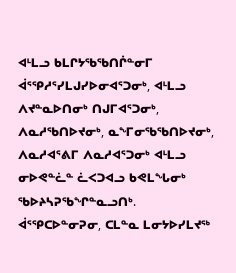ᐊᒻᒪᓗ ᑲᒪᒋᔭᖃᖃᑎᒌᓐᓂᒥ ᐋᕐᕿᓱᕐᓯᒪᒍᓯᐅᓂᐊᕐᑐᓂᒃ, ᐊᒻᒪᓗ ᐱᔪᓐᓇᐅᑎᓂᒃ ᑎᒍᒥᐊᕐᑐᓂᒃ, ᐱᓇᓱᖃᑎᐅᔪᓂᒃ, ᓇᖕᒥᓂᖃᖃᑎᐅᔪᓂᒃ, ᐱᓇᓱᐊᕐᕕᒥ ᐱᓇᓱᐊᕐᑐᓂᒃ ᐊᒻᒪᓗ ᓂᐅᕙᓐᓛᓐ ᓛᐸᑐᐊᓗ ᑲᕙᒪᖓᓂᒃ ᖃᐅᔨᓴᕈᖃᖏᓐᓇᓗᑎᒃ.
ᐋᕐᕿᑕᐅᓐᓂᕈᓂ, ᑕᒪᓐᓇ ᒪᓂᔭᐅᓯᒪᔪᖅ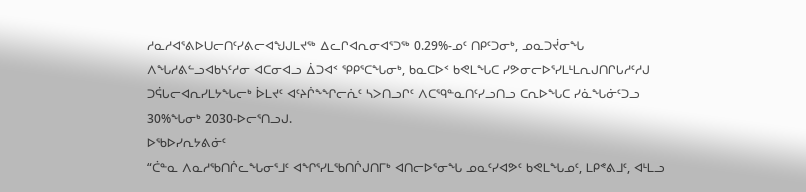ᓱᓇᓱᐊᕐᕕᐅᑌᓕᑎᑦᓯᕕᓕᐊᖑᒍᒪᔪᖅ ᐃᓚᒋᐊᕆᓂᐊᕐᑐᖅ 0.29%-ᓄᑦ ᑎᑭᑦᑐᓂᒃ, ᓄᓇᑐᔫᓂᖓ ᐱᖓᓱᕕᓪᓗᐊᑲᓴᑦᓱᓂ ᐊᑕᓂᐊᓗ ᐄᑐᐊᑉ ᕿᑭᕐᑕᖓᓂᒃ, ᑲᓇᑕᐅᑉ ᑲᕙᒪᖓᑕ ᓯᕗᓂᓕᐅᕐᓯᒪᒻᒪᕆᒍᑎᒋᒐᓱᑦᓱᒍ ᑐᕌᒐᓕᐊᕆᓯᒪᔭᖓᓕᒃ ᐆᒪᔪᑦ ᐊᑦᔨᒌᖕᖏᓕᕇᑦ ᓴᐳᑎᓗᒋᑦ ᐱᑕᙯᓐᓇᑎᑦᓯᓗᑎᓗ ᑕᕆᐅᖓᑕ ᓯᓈᖓᓃᑦᑐᓗ 30%ᖓᓂᒃ 2030-ᐅᓕᕐᑎᓗᒍ.
ᐅᖃᐅᓯᕆᔭᕕᓃᑦ
“ᑖᓐᓇ ᐱᓇᓱᖃᑎᒌᓚᖓᓂᕐᒧᑦ ᐊᖏᕐᓯᒪᖃᑎᒌᒍᑎᒥᒃ ᐊᑎᓕᐅᕐᓂᖓ ᓄᓇᑦᓯᐊᕗᑦ ᑲᕙᒪᖓᓄᑦ, ᒪᑭᕝᕕᒧᑦ, ᐊᒻᒪᓗ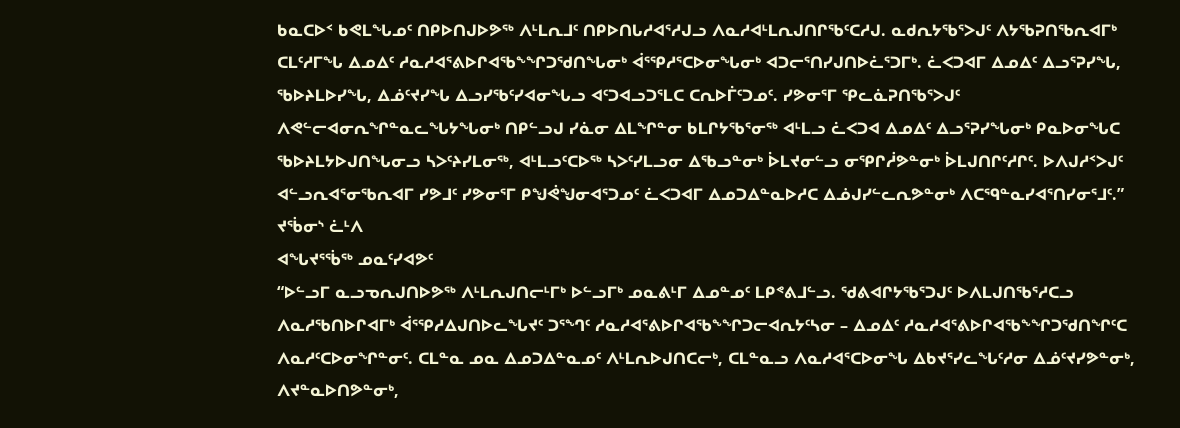ᑲᓇᑕᐅᑉ ᑲᕙᒪᖓᓄᑦ ᑎᑭᐅᑎᒍᐅᕗᖅ ᐱᒻᒪᕆᒧᑦ ᑎᑭᐅᑎᒐᓱᐊᕐᓱᒍᓗ ᐱᓇᓱᐊᒻᒪᕆᒍᑎᒋᖃᑦᑕᓱᒍ. ᓇᑯᕆᔭᖃᕐᐳᒍᑦ ᐱᔭᖃᕈᑎᖃᕆᐊᒥᒃ ᑕᒪᑦᓱᒥᖓ ᐃᓄᐃᑦ ᓱᓇᓱᐊᕐᕕᐅᒋᐊᖃᖕᖏᑐᖁᑎᖓᓂᒃ ᐋᕐᕿᓱᕐᑕᐅᓂᖓᓂᒃ ᐊᑐᓕᕐᑎᓯᒍᑎᐅᓛᕐᑐᒥᒃ. ᓛᐸᑐᐊᒥ ᐃᓄᐃᑦ ᐃᓗᕐᕈᓯᖓ, ᖃᐅᔨᒪᐅᓯᖓ, ᐃᓅᑦᔪᓯᖓ ᐃᓗᓯᖃᑦᓯᐊᓂᖓᓗ ᐊᑦᑐᐊᓗᑐᕐᒪᑕ ᑕᕆᐅᒦᑦᑐᓄᑦ. ᓯᕗᓂᕐᒥ ᕿᓚᓈᕈᑎᖃᕐᐳᒍᑦ ᐱᕙᓪᓕᐊᓂᕆᖏᓐᓇᓚᖓᔭᖓᓂᒃ ᑎᑭᓪᓗᒍ ᓯᓈᓂ ᐃᒪᖏᓐᓂ ᑲᒪᒋᔭᖃᕐᓂᖅ ᐊᒻᒪᓗ ᓛᐸᑐᐊ ᐃᓄᐃᑦ ᐃᓗᕐᕈᓯᖓᓂᒃ ᑭᓇᐅᓂᖓᑕ ᖃᐅᔨᒪᔭᐅᒍᑎᖓᓂᓗ ᓴᐳᑦᔨᓯᒪᓂᖅ, ᐊᒻᒪᓗᑦᑕᐅᖅ ᓴᐳᑦᓯᒪᓗᓂ ᐃᖃᓗᓐᓂᒃ ᐆᒪᔪᓂᓪᓗ ᓂᕿᒋᓲᕗᓐᓂᒃ ᐆᒪᒍᑎᒋᑦᓱᒋᑦ. ᐅᐱᒍᓱᑉᐳᒍᑦ ᐊᓪᓗᕆᐊᕐᓂᖃᕆᐊᒥ ᓯᕗᒧᑦ ᓯᕗᓂᕐᒥ ᑭᖑᕚᖑᓂᐊᕐᑐᓄᑦ ᓛᐸᑐᐊᒥ ᐃᓄᑐᐃᓐᓇᐅᓱᑕ ᐃᓅᒍᓯᓪᓚᕆᕗᓐᓂᒃ ᐱᑕᙯᓐᓇᓯᐊᕐᑎᓯᓂᕐᒧᑦ.”
ᔪᖄᓂᔅ ᓛᒻᐱ
ᐊᖓᔪᕐᖄᖅ ᓄᓇᑦᓯᐊᕗᑦ
“ᐅᓪᓗᒥ ᓇᓗᓀᕆᒍᑎᐅᕗᖅ ᐱᒻᒪᕆᒍᑎᓕᒻᒥᒃ ᐅᓪᓗᒥᒃ ᓄᓇᕕᒻᒥ ᐃᓄᓐᓄᑦ ᒪᑭᕝᕕᒧᓪᓗ. ᖁᕕᐊᒋᔭᖃᕐᑐᒍᑦ ᐅᐱᒪᒍᑎᖃᕐᓱᑕᓗ ᐱᓇᓱᖃᑎᐅᒋᐊᒥᒃ ᐋᕐᕿᓱᐃᒍᑎᐅᓚᖓᔪᑦ ᑐᕐᙰᑦ ᓱᓇᓱᐊᕐᕕᐅᒋᐊᖃᖕᖏᑐᓕᐊᕆᔭᑦᓴᓂ – ᐃᓄᐃᑦ ᓱᓇᓱᐊᕐᕕᐅᒋᐊᖃᖕᖏᑐᖁᑎᖏᑦᑕ ᐱᓇᓱᑦᑕᐅᓂᖏᓐᓂᑦ. ᑕᒪᓐᓇ ᓄᓇ ᐃᓄᑐᐃᓐᓇᓄᑦ ᐱᒻᒪᕆᐅᒍᑎᑕᓕᒃ, ᑕᒪᓐᓇᓗ ᐱᓇᓱᐊᕐᑕᐅᓂᖓ ᐃᑲᔪᕐᓯᓚᖓᑦᓱᓂ ᐃᓅᑦᔪᓯᕗᓐᓂᒃ, ᐱᔪᓐᓇᐅᑎᕗᓐᓂᒃ,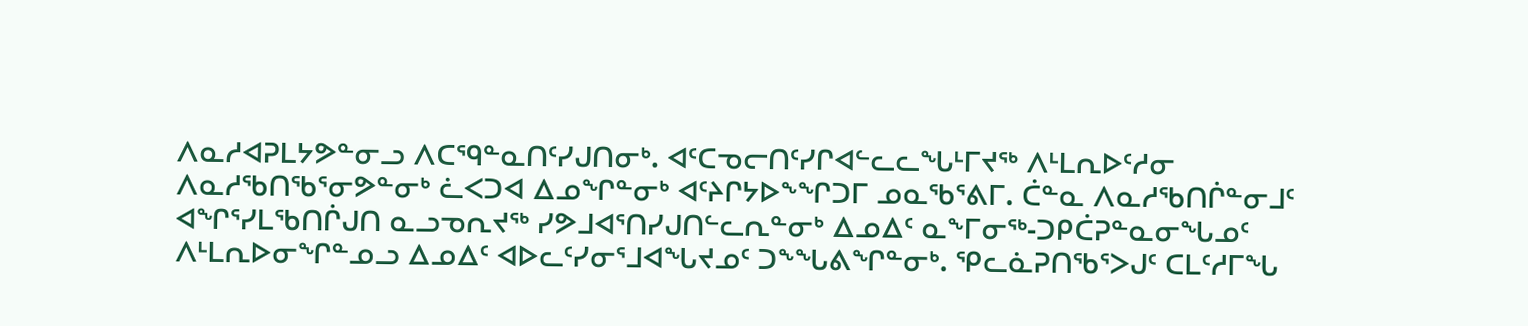ᐱᓇᓱᐊᕈᒪᔭᕗᓐᓂᓗ ᐱᑕᙯᓐᓇᑎᑦᓯᒍᑎᓂᒃ. ᐊᑦᑕᓀᓕᑎᑦᓯᒋᐊᓪᓚᓚᖓᒻᒥᔪᖅ ᐱᒻᒪᕆᐅᑦᓱᓂ ᐱᓇᓱᖃᑎᖃᕐᓂᕗᓐᓂᒃ ᓛᐸᑐᐊ ᐃᓄᖏᓐᓂᒃ ᐊᑦᔨᒋᔭᐅᖕᖏᑐᒥ ᓄᓇᖃᕐᕕᒥ. ᑖᓐᓇ ᐱᓇᓱᖃᑎᒌᓐᓂᒧᑦ ᐊᖏᕐᓯᒪᖃᑎᒌᒍᑎ ᓇᓗᓀᕆᔪᖅ ᓯᕗᒧᐊᕐᑎᓯᒍᑎᓪᓚᕆᓐᓂᒃ ᐃᓄᐃᑦ ᓇᖕᒥᓂᖅ-ᑐᑭᑖᕈᓐᓇᓂᖓᓄᑦ ᐱᒻᒪᕆᐅᓂᖏᓐᓄᓗ ᐃᓄᐃᑦ ᐊᐅᓚᑦᓯᓂᕐᒧᐊᖓᔪᓄᑦ ᑐᖕᖓᕕᖏᓐᓂᒃ. ᕿᓚᓈᕈᑎᖃᕐᐳᒍᑦ ᑕᒪᑦᓱᒥᖓ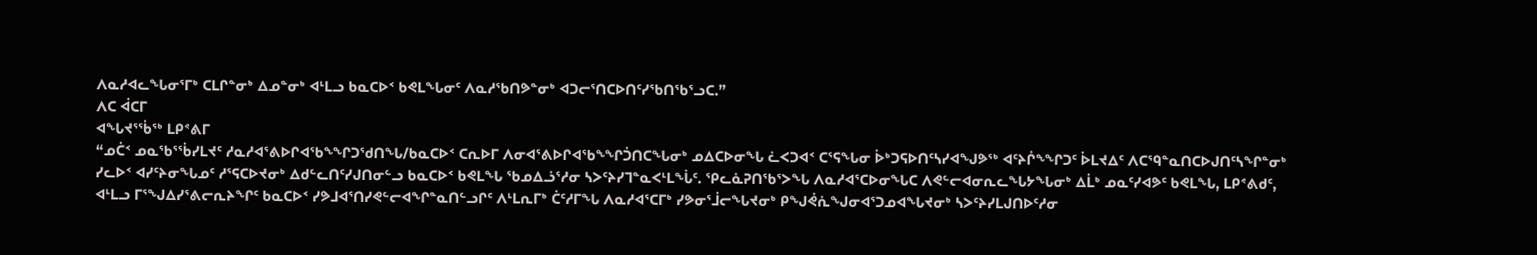ᐱᓇᓱᐊᓚᖓᓂᕐᒥᒃ ᑕᒪᒋᓐᓂᒃ ᐃᓄᓐᓂᒃ ᐊᒻᒪᓗ ᑲᓇᑕᐅᑉ ᑲᕙᒪᖓᓂᑦ ᐱᓇᓱᖃᑎᕗᓐᓂᒃ ᐊᑐᓕᕐᑎᑕᐅᑎᑦᓯᖃᑎᖃᕐᓗᑕ.”
ᐱᑕ ᐋᑕᒥ
ᐊᖓᔪᕐᖄᖅ ᒪᑭᕝᕕᒥ
“ᓄᑖᑉ ᓄᓇᖃᕐᖄᓯᒪᔪᑦ ᓱᓇᓱᐊᕐᕕᐅᒋᐊᖃᖕᖏᑐᖁᑎᖓ/ᑲᓇᑕᐅᑉ ᑕᕆᐅᒥ ᐱᓂᐊᕐᕕᐅᒋᐊᖃᖕᖏᑑᑎᑕᖓᓂᒃ ᓄᐃᑕᐅᓂᖓ ᓛᐸᑐᐊᑉ ᑕᕐᕋᖓᓂ ᐆᒃᑐᕋᐅᑎᑦᓴᓯᐊᖑᕗᖅ ᐊᑦᔨᒌᖕᖏᑐᑦ ᐆᒪᔪᐃᑦ ᐱᑕᙯᓐᓇᑎᑕᐅᒍᑎᑦᓴᖏᓐᓂᒃ ᓯᓚᐅᑉ ᐊᓯᑦᔨᓂᖓᓄᑦ ᓱᕐᕋᑕᐅᔪᓂᒃ ᐃᑯᓪᓚᑎᑦᓯᒍᑎᓂᓪᓗ ᑲᓇᑕᐅᑉ ᑲᕙᒪᖓ ᖃᓄᐃᓘᕐᓱᓂ ᓴᐳᑦᔨᓯᒣᓐᓇᐸᒻᒪᖔᑦ. ᕿᓚᓈᕈᑎᖃᕐᐳᖓ ᐱᓇᓱᐊᕐᑕᐅᓂᖓᑕ ᐱᕙᓪᓕᐊᓂᕆᓚᖓᔭᖓᓂᒃ ᐃᒫᒃ ᓄᓇᑦᓯᐊᕗᑦ ᑲᕙᒪᖓ, ᒪᑭᕝᕕᑯᑦ, ᐊᒻᒪᓗ ᒥᕐᖑᐃᓯᕐᕕᓕᕆᔨᖏᑦ ᑲᓇᑕᐅᑉ ᓯᕗᒧᐊᕐᑎᓯᕙᓪᓕᐊᖏᓐᓇᑎᓪᓗᒋᑦ ᐱᒻᒪᕆᒥᒃ ᑖᑦᓱᒥᖓ ᐱᓇᓱᐊᕐᑕᒥᒃ ᓯᕗᓂᕐᒨᓕᖓᔪᓂᒃ ᑭᖑᕚᕇᖑᓂᐊᕐᑐᓄᐊᖓᔪᓂᒃ ᓴᐳᑦᔨᓯᒪᒍᑎᐅᑦᓱᓂ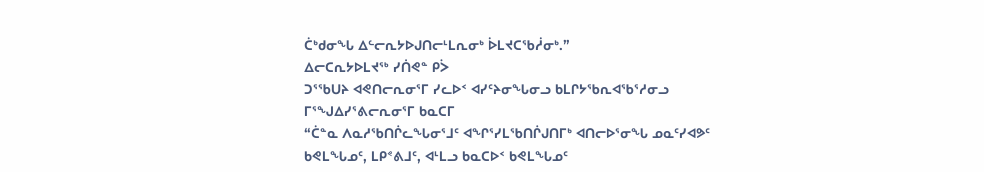ᑖᒃᑯᓂᖓ ᐃᓪᓕᕆᔭᐅᒍᑎᓕᒻᒪᕆᓂᒃ ᐆᒪᔪᑕᖃᓲᓂᒃ.”
ᐃᓕᑕᕆᔭᐅᒪᔪᖅ ᓯᑏᕙᓐ ᑭᐴ
ᑐᕐᖃᑌᔨ ᐊᕙᑎᓕᕆᓂᕐᒥ ᓯᓚᐅᑉ ᐊᓯᑦᔨᓂᖓᓂᓗ ᑲᒪᒋᔭᖃᕆᐊᖃᕐᓱᓂᓗ ᒥᕐᖑᐃᓯᕐᕕᓕᕆᓂᕐᒥ ᑲᓇᑕᒥ
“ᑖᓐᓇ ᐱᓇᓱᖃᑎᒌᓚᖓᓂᕐᒧᑦ ᐊᖏᕐᓯᒪᖃᑎᒌᒍᑎᒥᒃ ᐊᑎᓕᐅᕐᓂᖓ ᓄᓇᑦᓯᐊᕗᑦ ᑲᕙᒪᖓᓄᑦ, ᒪᑭᕝᕕᒧᑦ, ᐊᒻᒪᓗ ᑲᓇᑕᐅᑉ ᑲᕙᒪᖓᓄᑦ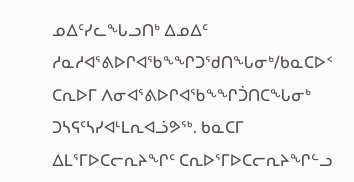ᓄᐃᑦᓯᓚᖓᓗᑎᒃ ᐃᓄᐃᑦ ᓱᓇᓱᐊᕐᕕᐅᒋᐊᖃᖕᖏᑐᖁᑎᖓᓂᒃ/ᑲᓇᑕᐅᑉ ᑕᕆᐅᒥ ᐱᓂᐊᕐᕕᐅᒋᐊᖃᖕᖏᑑᑎᑕᖓᓂᒃ ᑐᓴᕋᑦᓴᓯᐊᒻᒪᕆᐊᓘᕗᖅ. ᑲᓇᑕᒥ ᐃᒪᕐᒥᐅᑕᓕᕆᔨᖏᑦ ᑕᕆᐅᕐᒥᐅᑕᓕᕆᔨᖏᓪᓗ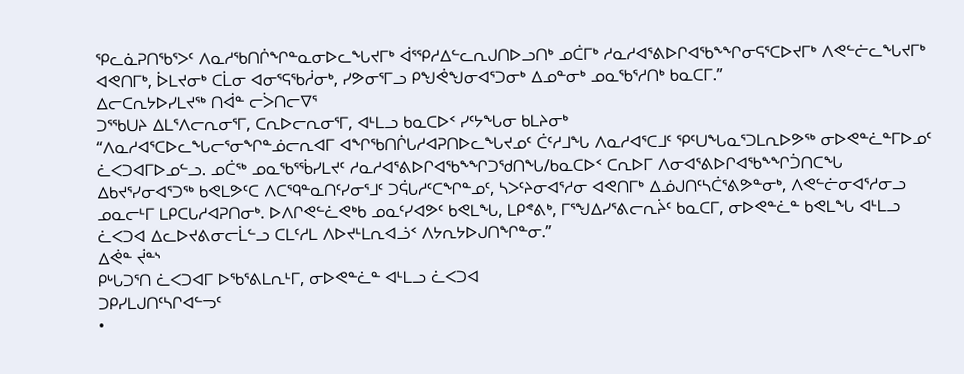ᕿᓚᓈᕈᑎᖃᕐᐳᑦ ᐱᓇᓱᖃᑎᒌᖏᓐᓇᓂᐅᓚᖓᔪᒥᒃ ᐋᕐᕿᓱᐃᓪᓚᕆᒍᑎᐅᓗᑎᒃ ᓄᑖᒥᒃ ᓱᓇᓱᐊᕐᕕᐅᒋᐊᖃᖕᖏᓂᕋᕐᑕᐅᔪᒥᒃ ᐱᕙᓪᓖᓚᖓᔪᒥᒃ ᐊᕙᑎᒥᒃ, ᐆᒪᔪᓂᒃ ᑕᒫᓂ ᐊᓂᕐᕋᖃᓲᓂᒃ, ᓯᕗᓂᕐᒥᓗ ᑭᖑᕚᖑᓂᐊᕐᑐᓂᒃ ᐃᓄᓐᓂᒃ ᓄᓇᖃᕐᓱᑎᒃ ᑲᓇᑕᒥ.”
ᐃᓕᑕᕆᔭᐅᓯᒪᔪᖅ ᑎᐋᓐ ᓕᐴᑎᓕᐁᕐ
ᑐᕐᖃᑌᔨ ᐃᒪᕐᐱᓕᕆᓂᕐᒥ, ᑕᕆᐅᓕᕆᓂᕐᒥ, ᐊᒻᒪᓗ ᑲᓇᑕᐅᑉ ᓯᑦᔭᖓᓂ ᑲᒪᔨᓂᒃ
“ᐱᓇᓱᐊᕐᑕᐅᓚᖓᓕᕐᓂᖏᓐᓅᓕᕆᐊᒥ ᐊᖏᖃᑎᒌᒐᓱᐊᕈᑎᐅᓚᖓᔪᓄᑦ ᑖᑦᓱᒧᖓ ᐱᓇᓱᐊᕐᑕᒧᑦ ᕿᑦᑌᖓᓇᕐᑐᒪᕆᐅᕗᖅ ᓂᐅᕙᓐᓛᓐᒥᐅᓄᑦ ᓛᐸᑐᐊᒥᐅᓄᓪᓗ. ᓄᑖᖅ ᓄᓇᖃᕐᖄᓯᒪᔪᑦ ᓱᓇᓱᐊᕐᕕᐅᒋᐊᖃᖕᖏᑐᖁᑎᖓ/ᑲᓇᑕᐅᑉ ᑕᕆᐅᒥ ᐱᓂᐊᕐᕕᐅᒋᐊᖃᖕᖏᑑᑎᑕᖓ ᐃᑲᔪᕐᓯᓂᐊᕐᑐᖅ ᑲᕙᒪᕗᑦᑕ ᐱᑕᙯᓐᓇᑎᑦᓯᓂᕐᒧᑦ ᑐᕌᒐᓱᑦᑕᖏᓐᓄᑦ, ᓴᐳᑦᔨᓂᐊᕐᓱᓂ ᐊᕙᑎᒥᒃ ᐃᓅᒍᑎᑦᓴᑖᕐᕕᕗᓐᓂᒃ, ᐱᕙᓪᓖᓂᐊᕐᓱᓂᓗ ᓄᓇᓕᒻᒥ ᒪᑭᑕᒐᓱᐊᕈᑎᓂᒃ. ᐅᐱᒋᕙᓪᓛᕙᒃᑲ ᓄᓇᑦᓯᐊᕗᑦ ᑲᕙᒪᖓ, ᒪᑭᕝᕕᒃ, ᒥᕐᖑᐃᓯᕐᕕᓕᕆᔩᑦ ᑲᓇᑕᒥ, ᓂᐅᕙᓐᓛᓐ ᑲᕙᒪᖓ ᐊᒻᒪᓗ ᓛᐸᑐᐊ ᐃᓚᐅᔪᕕᓂᓕᒫᓪᓗ ᑕᒪᑦᓱᒪ ᐱᐅᔪᒻᒪᕆᐊᓘᑉ ᐱᔭᕆᔭᐅᒍᑎᖏᓐᓂ.”
ᐃᕚᓐ ᔫᓐᔅ
ᑭᒡᒐᑐᕐᑎ ᓛᐸᑐᐊᒥ ᐅᖃᕐᕕᒪᕆᒻᒥ, ᓂᐅᕙᓐᓛᓐ ᐊᒻᒪᓗ ᓛᐸᑐᐊ
ᑐᑭᓯᒪᒍᑎᑦᓴᒋᐊᓪᓓᑦ
•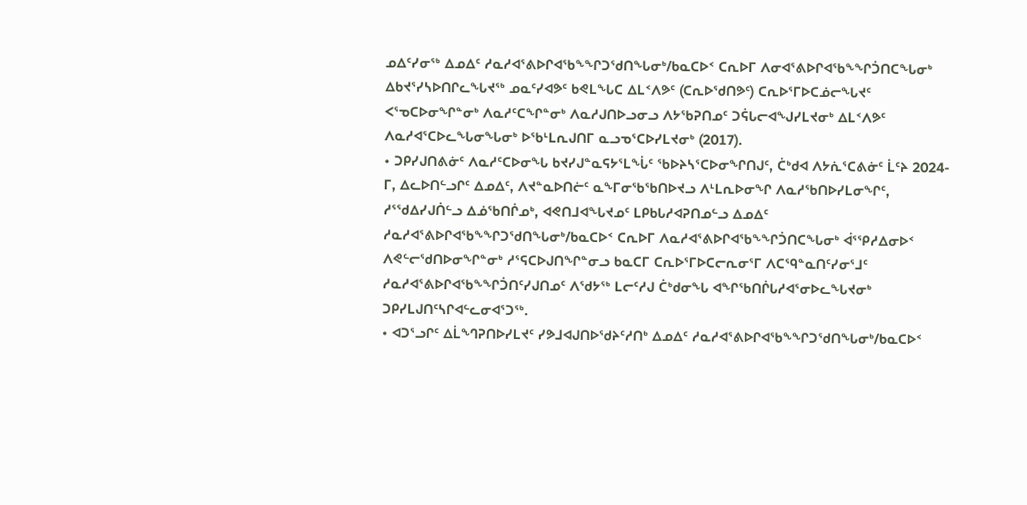ᓄᐃᑦᓯᓂᖅ ᐃᓄᐃᑦ ᓱᓇᓱᐊᕐᕕᐅᒋᐊᖃᖕᖏᑐᖁᑎᖓᓂᒃ/ᑲᓇᑕᐅᑉ ᑕᕆᐅᒥ ᐱᓂᐊᕐᕕᐅᒋᐊᖃᖕᖏᑑᑎᑕᖓᓂᒃ ᐃᑲᔪᕐᓯᓴᐅᑎᒋᓚᖓᔪᖅ ᓄᓇᑦᓯᐊᕗᑦ ᑲᕙᒪᖓᑕ ᐃᒪᑉᐱᕗᑦ (ᑕᕆᐅᖁᑎᕗᑦ) ᑕᕆᐅᕐᒥᐅᑕᓅᓕᖓᔪᑦ ᐸᕐᓀᑕᐅᓂᖏᓐᓂᒃ ᐱᓇᓱᑦᑕᖏᓐᓂᒃ ᐱᓇᓱᒍᑎᐅᓗᓂᓗ ᐱᔭᖃᕈᑎᓄᑦ ᑐᕌᒐᓕᐊᖑᓯᒪᔪᓂᒃ ᐃᒪᑉᐱᕗᑦ ᐱᓇᓱᐊᕐᑕᐅᓚᖓᓂᖓᓂᒃ ᐅᖃᒻᒪᕆᒍᑎᒥ ᓇᓗᓀᕐᑕᐅᓯᒪᔪᓂᒃ (2017).
• ᑐᑭᓯᒍᑎᕕᓃᑦ ᐱᓇᓱᑦᑕᐅᓂᖓ ᑲᔪᓯᒍᓐᓇᕋᔭᕐᒪᖔᑦ ᖃᐅᔨᓴᕐᑕᐅᓂᖏᑎᒍᑦ, ᑖᒃᑯᐊ ᐱᔭᕇᕐᑕᕕᓃᑦ ᒫᑦᔨ 2024-ᒥ, ᐃᓚᐅᑎᓪᓗᒋᑦ ᐃᓄᐃᑦ, ᐱᔪᓐᓇᐅᑎᓖᑦ ᓇᖕᒥᓂᖃᖃᑎᐅᔪᓗ ᐱᒻᒪᕆᐅᓂᖏ ᐱᓇᓱᖃᑎᐅᓯᒪᓂᖏᑦ, ᓱᕐᖁᐃᓯᒍᑏᓪᓗ ᐃᓅᖃᑎᒌᓄᒃ, ᐊᕙᑎᒧᐊᖓᔪᓄᑦ ᒪᑭᑲᒐᓱᐊᕈᑎᓄᓪᓗ ᐃᓄᐃᑦ ᓱᓇᓱᐊᕐᕕᐅᒋᐊᖃᖕᖏᑐᖁᑎᖓᓂᒃ/ᑲᓇᑕᐅᑉ ᑕᕆᐅᒥ ᐱᓇᓱᐊᕐᕕᐅᒋᐊᖃᖕᖏᑑᑎᑕᖓᓂᒃ ᐋᕐᕿᓱᐃᓂᐅᑉ ᐱᕙᓪᓕᖁᑎᐅᓂᖏᓐᓂᒃ ᓱᕐᕋᑕᐅᒍᑎᖏᓐᓂᓗ ᑲᓇᑕᒥ ᑕᕆᐅᕐᒥᐅᑕᓕᕆᓂᕐᒥ ᐱᑕᙯᓐᓇᑎᑦᓯᓂᕐᒧᑦ ᓱᓇᓱᐊᕐᕕᐅᒋᐊᖃᖕᖏᑑᑎᑦᓯᒍᑎᓄᑦ ᐱᖁᔭᖅ ᒪᓕᑦᓱᒍ ᑖᒃᑯᓂᖓ ᐊᖏᖃᑎᒌᒐᓱᐊᕐᓂᐅᓚᖓᔪᓂᒃ ᑐᑭᓯᒪᒍᑎᑦᓴᒋᐊᓪᓚᓂᐊᕐᑐᖅ.
• ᐊᑐᕐᓗᒋᑦ ᐃᒫᙰᕈᑎᐅᓯᒪᔪᑦ ᓯᕗᒧᐊᒍᑎᐅᖁᔨᑦᓱᑎᒃ ᐃᓄᐃᑦ ᓱᓇᓱᐊᕐᕕᐅᒋᐊᖃᖕᖏᑐᖁᑎᖓᓂᒃ/ᑲᓇᑕᐅᑉ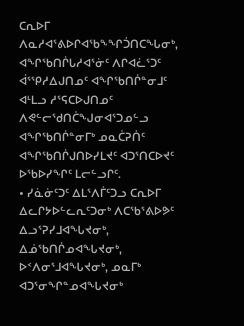ᑕᕆᐅᒥ ᐱᓇᓱᐊᕐᕕᐅᒋᐊᖃᖕᖏᑑᑎᑕᖓᓂᒃ, ᐊᖏᖃᑎᒌᒐᓱᐊᕐᓃᑦ ᐱᒋᐊᓛᕐᑐᑦ ᐋᕐᕿᓱᐃᒍᑎᓄᑦ ᐊᖏᖃᑎᒌᓐᓂᒧᑦ ᐊᒻᒪᓗ ᓱᕐᕋᑕᐅᒍᑎᓄᑦ ᐱᕙᓪᓕᖁᑎᑖᖑᓂᐊᕐᑐᓄᓪᓗ ᐊᖏᖃᑎᒌᓐᓂᒥᒃ ᓄᓇᑖᕈᑏᑦ ᐊᖏᖃᑎᒌᒍᑎᐅᓯᒪᔪᑦ ᐊᑐᕐᑎᑕᐅᔪᑦ ᐅᖃᐅᓯᖏᑦ ᒪᓕᓪᓗᒋᑦ.
• ᓯᓈᓃᑦᑐᑦ ᐃᒪᕐᐱᒦᑦᑐᓗ ᑕᕆᐅᒥ ᐃᓚᒋᔭᐅᓪᓚᕆᑦᑐᓂᒃ ᐱᑕᖃᕐᕕᐅᕗᑦ ᐃᓗᕐᕈᓯᒧᐊᖓᔪᓂᒃ, ᐃᓅᖃᑎᒌᓄᐊᖓᔪᓂᒃ, ᐅᑉᐱᓂᕐᒧᐊᖓᔪᓂᒃ, ᓄᓇᒥᒃ ᐊᑐᕐᓂᖏᓐᓄᐊᖓᔪᓂᒃ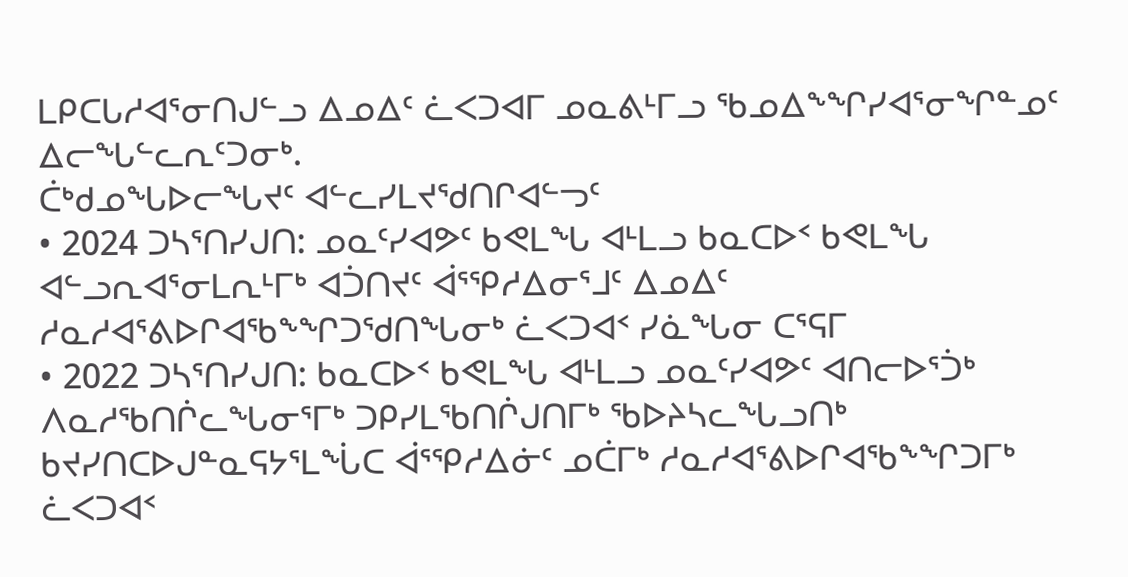ᒪᑭᑕᒐᓱᐊᕐᓂᑎᒍᓪᓗ ᐃᓄᐃᑦ ᓛᐸᑐᐊᒥ ᓄᓇᕕᒻᒥᓗ ᖃᓄᐃᖕᖏᓯᐊᕐᓂᖏᓐᓄᑦ ᐃᓕᖓᓪᓚᕆᑦᑐᓂᒃ.
ᑖᒃᑯᓄᖓᐅᓕᖓᔪᑦ ᐊᓪᓚᓯᒪᔪᖁᑎᒋᐊᓪᓓᑦ
• 2024 ᑐᓴᕐᑎᓯᒍᑎ: ᓄᓇᑦᓯᐊᕗᑦ ᑲᕙᒪᖓ ᐊᒻᒪᓗ ᑲᓇᑕᐅᑉ ᑲᕙᒪᖓ ᐊᓪᓗᕆᐊᕐᓂᒪᕆᒻᒥᒃ ᐊᑑᑎᔪᑦ ᐋᕐᕿᓱᐃᓂᕐᒧᑦ ᐃᓄᐃᑦ ᓱᓇᓱᐊᕐᕕᐅᒋᐊᖃᖕᖏᑐᖁᑎᖓᓂᒃ ᓛᐸᑐᐊᑉ ᓯᓈᖓᓂ ᑕᕐᕋᒥ
• 2022 ᑐᓴᕐᑎᓯᒍᑎ: ᑲᓇᑕᐅᑉ ᑲᕙᒪᖓ ᐊᒻᒪᓗ ᓄᓇᑦᓯᐊᕗᑦ ᐊᑎᓕᐅᕐᑑᒃ ᐱᓇᓱᖃᑎᒌᓚᖓᓂᕐᒥᒃ ᑐᑭᓯᒪᖃᑎᒌᒍᑎᒥᒃ ᖃᐅᔨᓴᓚᖓᓗᑎᒃ ᑲᔪᓯᑎᑕᐅᒍᓐᓇᕋᔭᕐᒪᖔᑕ ᐋᕐᕿᓱᐃᓃᑦ ᓄᑖᒥᒃ ᓱᓇᓱᐊᕐᕕᐅᒋᐊᖃᖕᖏᑐᒥᒃ ᓛᐸᑐᐊᑉ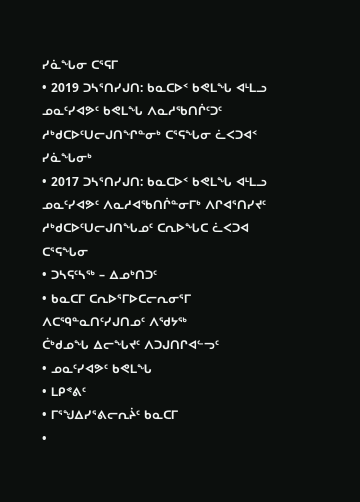ᓯᓈᖓᓂ ᑕᕐᕋᒥ
• 2019 ᑐᓴᕐᑎᓯᒍᑎ: ᑲᓇᑕᐅᑉ ᑲᕙᒪᖓ ᐊᒻᒪᓗ ᓄᓇᑦᓯᐊᕗᑦ ᑲᕙᒪᖓ ᐱᓇᓱᖃᑎᒌᑦᑐᑦ ᓱᒃᑯᑕᐅᑦᑌᓕᒍᑎᖏᓐᓂᒃ ᑕᕐᕋᖓᓂ ᓛᐸᑐᐊᑉ ᓯᓈᖓᓂᒃ
• 2017 ᑐᓴᕐᑎᓯᒍᑎ: ᑲᓇᑕᐅᑉ ᑲᕙᒪᖓ ᐊᒻᒪᓗ ᓄᓇᑦᓯᐊᕗᑦ ᐱᓇᓱᐊᖃᑎᒌᓐᓂᒥᒃ ᐱᒋᐊᕐᑎᓯᔪᑦ ᓱᒃᑯᑕᐅᑦᑌᓕᒍᑎᖓᓄᑦ ᑕᕆᐅᖓᑕ ᓛᐸᑐᐊ ᑕᕐᕋᖓᓂ
• ᑐᓴᕋᑦᓴᖅ – ᐃᓄᒃᑎᑐᑦ
• ᑲᓇᑕᒥ ᑕᕆᐅᕐᒥᐅᑕᓕᕆᓂᕐᒥ ᐱᑕᙯᓐᓇᑎᑦᓯᒍᑎᓄᑦ ᐱᖁᔭᖅ
ᑖᒃᑯᓄᖓ ᐃᓕᖓᔪᑦ ᐱᑐᒍᑎᒋᐊᓪᓓᑦ
• ᓄᓇᑦᓯᐊᕗᑦ ᑲᕙᒪᖓ
• ᒪᑭᕝᕕᑦ
• ᒥᕐᖑᐃᓯᕐᕕᓕᕆᔩᑦ ᑲᓇᑕᒥ
•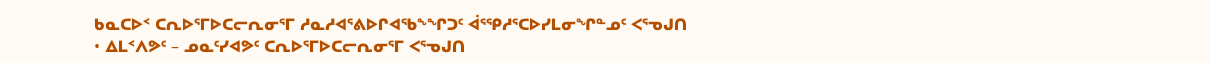ᑲᓇᑕᐅᑉ ᑕᕆᐅᕐᒥᐅᑕᓕᕆᓂᕐᒥ ᓱᓇᓱᐊᕐᕕᐅᒋᐊᖃᖕᖏᑐᑦ ᐋᕐᕿᓱᕐᑕᐅᓯᒪᓂᖏᓐᓄᑦ ᐸᕐᓀᒍᑎ
• ᐃᒪᑉᐱᕗᑦ – ᓄᓇᑦᓯᐊᕗᑦ ᑕᕆᐅᕐᒥᐅᑕᓕᕆᓂᕐᒥ ᐸᕐᓀᒍᑎ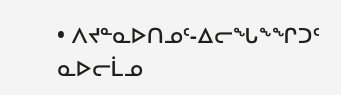• ᐱᔪᓐᓇᐅᑎᓄᑦ-ᐃᓕᖓᖕᖏᑐᑦ ᓇᐅᓕᒫᓄ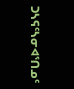ᑐᓴᕋᑦᓴᓂᐊᕐᑎᓄᑦ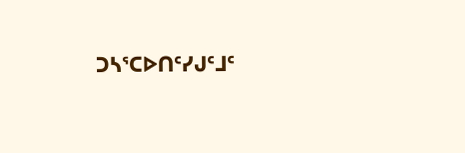ᑐᓴᕐᑕᐅᑎᑦᓯᒍᑦᒧᑦ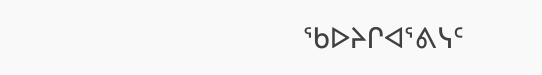ᖃᐅᔨᒋᐊᕐᕕᓭᑦ